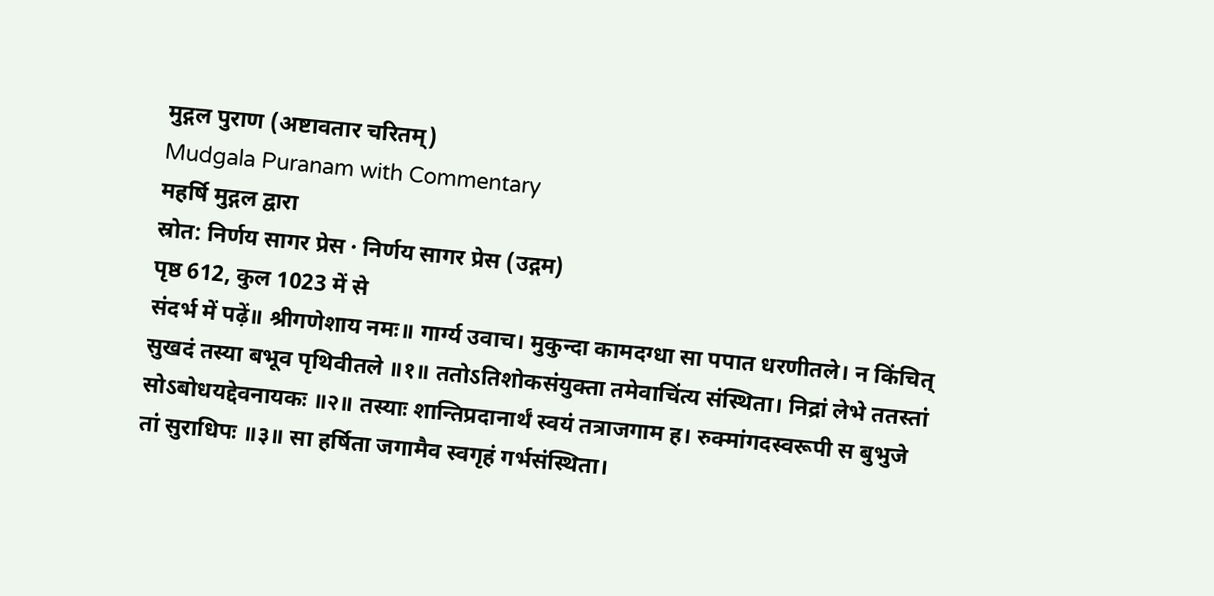मुद्गल पुराण (अष्टावतार चरितम्)
Mudgala Puranam with Commentary
महर्षि मुद्गल द्वारा
स्रोत: निर्णय सागर प्रेस · निर्णय सागर प्रेस (उद्गम)
पृष्ठ 612, कुल 1023 में से
संदर्भ में पढ़ें॥ श्रीगणेशाय नमः॥ गार्ग्य उवाच। मुकुन्दा कामदग्धा सा पपात धरणीतले। न किंचित् सुखदं तस्या बभूव पृथिवीतले ॥१॥ ततोऽतिशोकसंयुक्ता तमेवाचिंत्य संस्थिता। निद्रां लेभे ततस्तां सोऽबोधयद्देवनायकः ॥२॥ तस्याः शान्तिप्रदानार्थं स्वयं तत्राजगाम ह। रुक्मांगदस्वरूपी स बुभुजे तां सुराधिपः ॥३॥ सा हर्षिता जगामैव स्वगृहं गर्भसंस्थिता।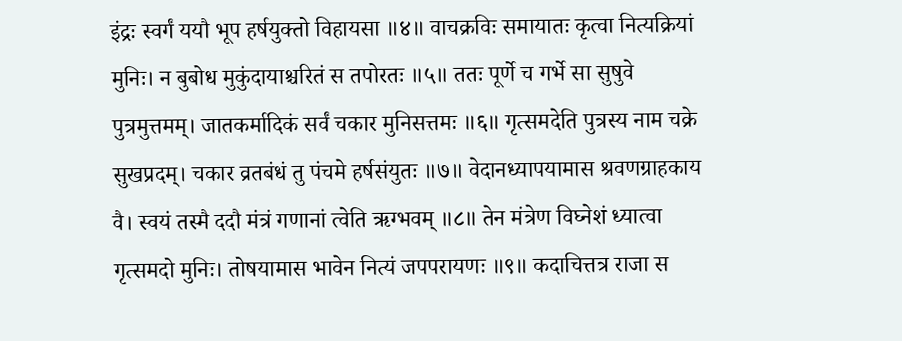इंद्रः स्वर्गं ययौ भूप हर्षयुक्तो विहायसा ॥४॥ वाचक्रविः समायातः कृत्वा नित्यक्रियां मुनिः। न बुबोध मुकुंदायाश्चरितं स तपोरतः ॥५॥ ततः पूर्णे च गर्भे सा सुषुवे पुत्रमुत्तमम्। जातकर्मादिकं सर्वं चकार मुनिसत्तमः ॥६॥ गृत्समदेति पुत्रस्य नाम चक्रे सुखप्रदम्। चकार व्रतबंधं तु पंचमे हर्षसंयुतः ॥७॥ वेदानध्यापयामास श्रवणग्राहकाय वै। स्वयं तस्मै ददौ मंत्रं गणानां त्वेति ऋग्भवम् ॥८॥ तेन मंत्रेण विघ्नेशं ध्यात्वा गृत्समदो मुनिः। तोषयामास भावेन नित्यं जपपरायणः ॥९॥ कदाचित्तत्र राजा स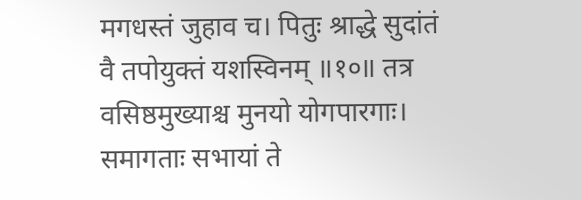मगधस्तं जुहाव च। पितुः श्राद्धे सुदांतं वै तपोयुक्तं यशस्विनम् ॥१०॥ तत्र वसिष्ठमुख्याश्च मुनयो योगपारगाः। समागताः सभायां ते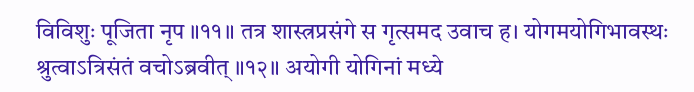विविशुः पूजिता नृप ॥११॥ तत्र शास्त्रप्रसंगे स गृत्समद उवाच ह। योगमयोगिभावस्थः श्रुत्वाऽत्रिसंतं वचोऽब्रवीत् ॥१२॥ अयोगी योगिनां मध्ये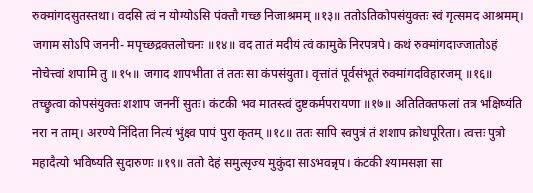रुक्मांगदसुतस्तथा। वदसि त्वं न योग्योऽसि पंक्तौ गच्छ निजाश्रमम् ॥१३॥ ततोऽतिकोपसंयुक्तः स्वं गृत्समद आश्रमम्। जगाम सोऽपि जननी- मपृच्छद्रक्तलोचनः ॥१४॥ वद तातं मदीयं त्वं कामुके निरपत्रपे। कथं रुक्मांगदाज्जातोऽहं नोचेत्त्वां शपामि तु ॥१५॥ जगाद शापभीता तं ततः सा कंपसंयुता। वृत्तांतं पूर्वसंभूतं रुक्मांगदविहारजम् ॥१६॥ तच्छ्रुत्वा कोपसंयुक्तः शशाप जननीं सुतः। कंटकी भव मातस्त्वं दुष्टकर्मपरायणा ॥१७॥ अतितिक्तफलां तत्र भक्षिष्यंति नरा न ताम्। अरण्ये निंदिता नित्यं भुंक्ष्व पापं पुरा कृतम् ॥१८॥ ततः सापि स्वपुत्रं तं शशाप क्रोधपूरिता। त्वत्तः पुत्रो महादैत्यो भविष्यति सुदारुणः ॥१९॥ ततो देहं समुत्सृज्य मुकुंदा साऽभवन्नृप। कंटकी श्यामसज्ञा सा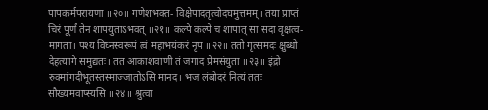पापकर्मपरायणा ॥२०॥ गणेशभक्त- विक्षेपादतृत्वोदघमुत्तमम्। तया प्राप्तं चिरं पूर्णं तेन शापयुताऽभवत् ॥२१॥ कल्पे कल्पे च शापात् सा सदा वृक्षत्व- मागता। पश्य विघ्नस्वरूपं त्वं महाभयंकरं नृप ॥२२॥ ततो गृत्समदः क्षुब्धो देहत्यागे समुद्यतः। तत आकाशवाणी तं जगाद प्रेमसंयुता ॥२३॥ इंद्रो रुक्मांगदीभूतस्तस्माज्जातोऽसि मानद। भज लंबोदरं नित्यं ततः सौख्यमवाप्स्यसि ॥२४॥ श्रुत्वा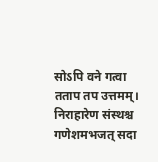सोऽपि वने गत्वा तताप तप उत्तमम्। निराहारेण संस्थश्च गणेशमभजत् सदा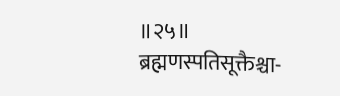॥२५॥ ब्रह्मणस्पतिसूक्तैश्चा-